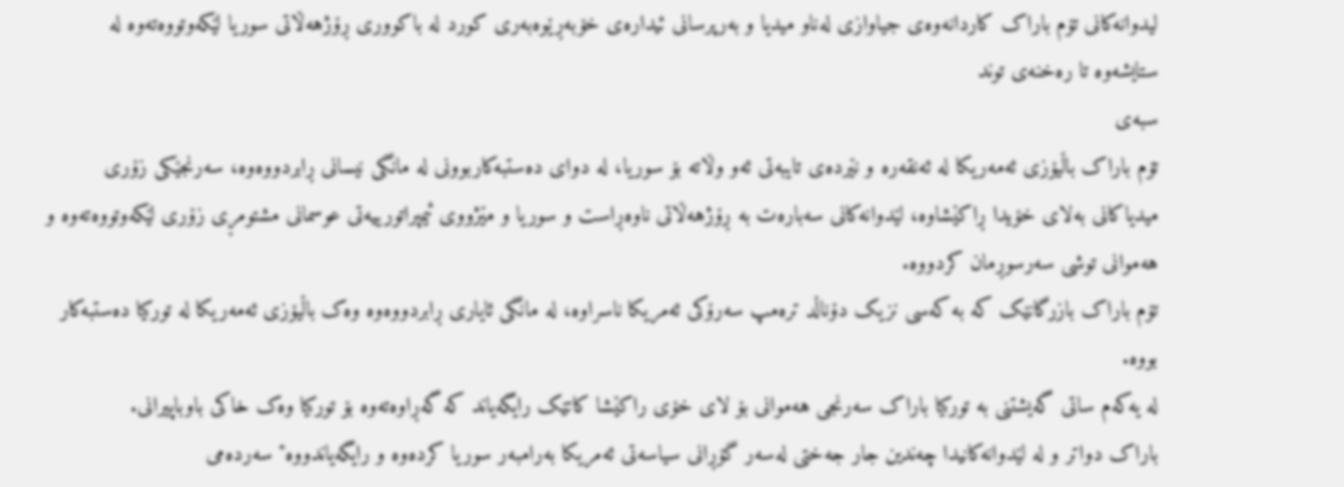لیدوانەکانی تۆم باراک کاردانەوەی جیاوازی لەناو میدیا و بەرپرسانی ئیدارەی خۆبەڕێوەبەری کورد لە باکووری ڕۆژهەڵاتی سوریا لێکەوتووەتەوە لە ستایشەوە تا رەخنەی توند
سبەى
تۆم باراک باڵیۆزی ئەمەریکا لە ئەنقەرە و نێردەی تایبەتی ئەو وڵاتە بۆ سوریا، لە دوای دەستبەکاربوونی لە مانگی نیسانی ڕابردووەوە، سەرنجێکی زۆری میدیاکانی بەلاى خۆیدا ڕاکێشاوە، لێدوانەکانی سەبارەت بە ڕۆژهەڵاتی ناوەڕاست و سوریا و مێژووی ئیمپراتورییەتی عوسمانی مشتومڕی زۆری لێکەوتووەتەوە و هەموانی توشی سەرسوڕمان کردووە.
تۆم باراک بازرگانێک کە بە کەسی نزیک دۆناڵد ترەمپ سەرۆکی ئەمریکا ناسراوە، لە مانگی ئایاری ڕابردووەوە وەک باڵیۆزی ئەمەریکا لە تورکیا دەستبەکار بووە.
لە یەکەم ساتى گەیشتنی بە تورکیا باراک سەرنجی هەموانی بۆ لای خۆی راکێشا کاتێک رایگەیاند کە گەڕاوەتەوە بۆ تورکیا وەک خاکی باوباپیرانی.
باراک دواتر و لە لێدوانەکانیدا چەندین جار جەختی لەسەر گۆڕانی سیاسەتی ئەمریکا بەرامبەر سوریا کردەوە و رایگەیاندووە" سەردەمی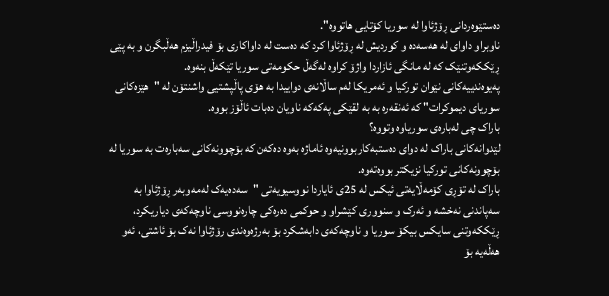دەستێوەردانی ڕۆژئاوا لە سوریا کۆتایی هاتووە".
ناوبراو داوای لە هەسەدە و کوردیش لە ڕۆژئاوا کرد کە دەست لە داواکاری بۆ فیدراڵیزم هەڵبگرن و بە پێی ڕێککەوتنێک کە لە مانگی ئازاردا واژۆ کراوە لەگەڵ حکومەتی سوریا تێکەڵ بنەوە.
پەیوەندییەکانی نێوان تورکیا و ئەمریکا لەم ساڵانەی دواییدا بە هۆی پاڵپشتیی واشنتۆن لە "هێزەکانی سوریای دیموکرات" کە ئەنقەرە بە بە لقێکی پەکەکە ناویان دەبات ئاڵۆز بووە.
باراک چی لەبارەی سوریاوە وتووە؟
لێدوانەکانی باراک لە دوای دەستبەکاربوونیەوە ئاماژە بەوە دەکەن کە بۆچوونەکانی سەبارەت بە سوریا لە بۆچوونەکانی تورکیا نزیکتر بووەتەوە.
باراک لە تۆڕى کۆمەڵایەتی ئیکس لە 25ی ئایاردا نووسیویەتی "سەدەیەک لەمەوبەر ڕۆژئاوا بە سەپاندنی نەخشە و ئەرک و سنووری کێشراو و حوکمی دەرەکی چارەنووسی ناوچەکەی دیاریکرد، ڕێککەوتنی سایکس بیکۆ سوریا و ناوچەکەی دابەشکرد بۆ بەرژەوەندی رۆژئاوا نەک بۆ ئاشتی، ئەو هەڵەیە بۆ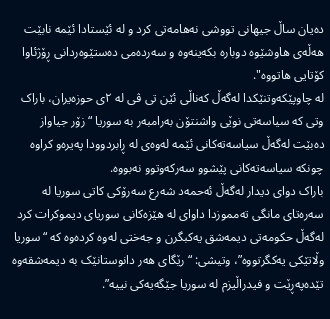دەیان ساڵ جیهانی تووشی نەهامەتی کرد و لە ئێستادا ئێمە نابێت هەڵەی هاوشێوە دوبارە بکەینەوە و سەردەمی دەستێوەردانی ڕۆژئاوا کۆتایی هاتووە".
لە چاوپێکەوتنێکدا لەگەڵ کەناڵی ئێن تی ڤی لە ٢ی حوزەیران، باراک وتی کە سیاسەتی نوێی واشنتۆن بەرامبەر بە سوریا “زۆر جیاواز دەبێت لەگەڵ سیاسەتەکانی ئێمە لەوەی لە ڕابردوودا پەیرەو کراوە چونکە سیاسەتەکانی پێشوو سەرکەوتوو نەبووە.
باراک دوای دیدار لەگەڵ ئەحمەد شەرع سەرۆکی کاتی سوریا لە سەرەتای مانگی تەمموزدا داوای لە هێزەکانی سوریای دیموکرات کرد لەگەڵ حکومەتی دیمەشق یەکبگرن و جەختی لەوە کردەوە کە “سوریا وڵاتێکی یەکگرتووە”، وتیشی: “رێگای هەر دانوستانێک بە دیمەشقەوە تێدەپەڕێت و فیدراڵیزم لە سوریا جێگەیەکی نییە”.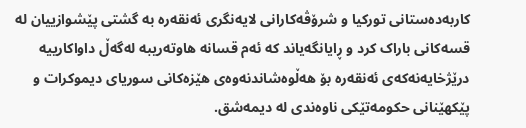کاربەدەستانی تورکیا و شرۆڤەکارانی لایەنگری ئەنقەرە بە گشتی پێشوازییان لە قسەکانی باراک کرد و ڕایانگەیاند کە ئەم قسانە هاوتەریبە لەگەڵ داواکارییە درێژخایەنەکەی ئەنقەرە بۆ هەڵوەشاندنەوەی هێزەکانی سوریای دیموکرات و پێکهێنانی حکومەتێکی ناوەندی لە دیمەشق.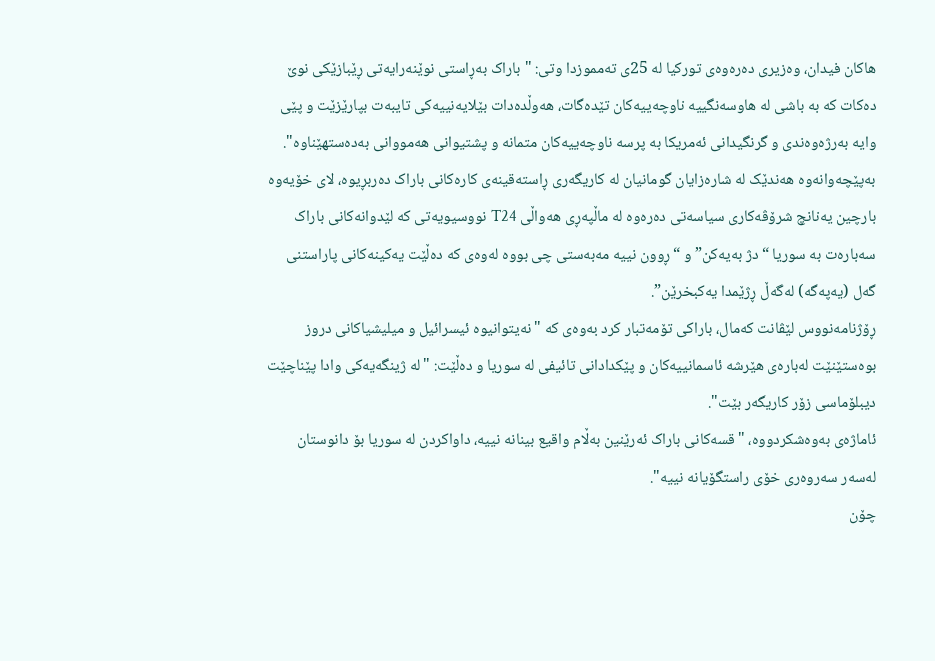هاکان فیدان، وەزیری دەرەوەی تورکیا لە 25ی تەمموزدا وتی: "باراک بەڕاستی نوێنەرایەتی ڕێبازێکی نوێ دەکات کە بە باشی لە هاوسەنگییە ناوچەییەکان تێدەگات، هەوڵدەدات بێلایەنییەکی تایبەت بپارێزێت و پێی وایە بەرژەوەندی و گرنگیدانی ئەمریکا بە پرسە ناوچەییەکان متمانە و پشتیوانی هەمووانی بەدەستهێناوە".
بەپێچەوانەوە هەندێک لە شارەزایان گومانیان لە کاریگەری ڕاستەقینەی کارەکانی باراک دەربڕیوە، لای خۆیەوە بارچین یەنانچ شرۆڤەکاری سیاسەتی دەرەوە لە ماڵپەڕی هەواڵی T24 نووسیویەتی کە لێدوانەکانی باراک سەبارەت بە سوریا “دژ بەیەکن” و “ڕوون نییە مەبەستی چی بووە لەوەی کە دەڵێت یەکینەکانی پاراستنی گەل (یەپەگە) لەگەڵ ڕژێمدا یەکبخرێن”.
ڕۆژنامەنووس لێڤانت کەمال، باراکی تۆمەتبار کرد بەوەی کە "نەیتوانیوە ئیسرائیل و میلیشیاکانی دروز بوەستێنێت لەبارەى هێرشە ئاسمانییەکان و پێکدادانی تائیفی لە سوریا و دەڵێت: "لە ژینگەیەکی وادا پێناچێت دیبلۆماسی زۆر کاریگەر بێت".
ئاماژەی بەوەشکردووە، "قسەکانی باراک ئەرێنین بەڵام واقیع بینانە نییە، داواکردن لە سوریا بۆ دانوستان لەسەر سەروەری خۆی راستگۆیانە نییە".
چۆن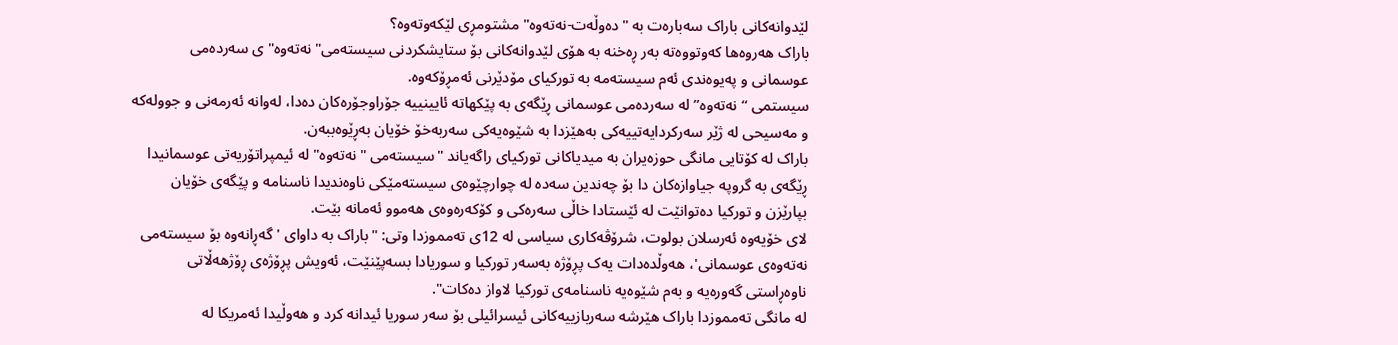لێدوانەکانی باراک سەبارەت بە "دەوڵەت-نەتەوە" مشتومڕی لێکەوتەوە؟
باراک هەروەها کەوتووەتە بەر ڕەخنە بە هۆی لێدوانەکانی بۆ ستایشکردنی سیستەمی"نەتەوە"ی سەردەمی عوسمانی و پەیوەندی ئەم سیستەمە بە تورکیای مۆدێرنی ئەمڕۆکەوە.
سیستمی “نەتەوە” لە سەردەمی عوسمانی ڕێگەی بە پێکهاتە ئایینییە جۆراوجۆرەکان دەدا، لەوانە ئەرمەنی و جوولەکە و مەسیحی لە ژێر سەرکردایەتییەکی بەهێزدا بە شێوەیەکی سەربەخۆ خۆیان بەڕێوەببەن.
باراک لە کۆتایی مانگی حوزەیران بە میدیاکانی تورکیای راگەیاند "سیستەمی "نەتەوە" لە ئیمپراتۆریەتی عوسمانیدا ڕێگەی بە گروپە جیاوازەکان دا بۆ چەندین سەدە لە چوارچێوەی سیستەمێکی ناوەندیدا ناسنامە و پێگەی خۆیان بپارێزن و تورکیا دەتوانێت لە ئێستادا خاڵی سەرەکی و کۆکەرەوەی هەموو ئەمانە بێت.
لای خۆیەوە ئەرسلان بولوت، شرۆڤەکاری سیاسی لە 12ی تەمموزدا وتى: "باراک بە داوای 'گەڕانەوە بۆ سیستەمی نەتەوەی عوسمانی'، هەوڵدەدات یەک پڕۆژە بەسەر تورکیا و سوریادا بسەپێنێت، ئەویش پڕۆژەی ڕۆژهەڵاتی ناوەڕاستی گەورەیە و بەم شێوەیە ناسنامەی تورکیا لاواز دەکات".
لە مانگی تەمموزدا باراک هێرشە سەربازییەکانی ئیسرائیلی بۆ سەر سوریا ئیدانە کرد و هەوڵیدا ئەمریکا لە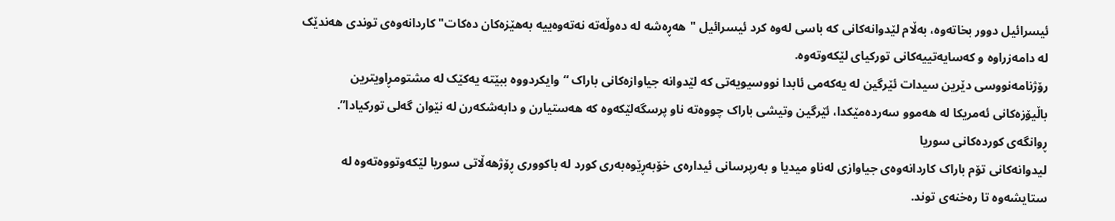ئیسرائیل دوور بخاتەوە، بەڵام لێدوانەکانی کە باسی لەوە کرد ئیسرائیل "هەڕەشە لە دەوڵەتە نەتەوەییە بەهێزەکان دەکات" کاردانەوەی توندی هەندێک لە دامەزراوە و کەسایەتییەکانی تورکیای لێکەوتەوە.
رۆژنامەنووسی دێرین سیدات ئێرگین لە یەکەمی ئابدا نووسیویەتی کە لێدوانە جیاوازەکانی باراک “وایکردووە ببێتە یەکێک لە مشتومڕاویترین باڵیۆزەکانی ئەمریکا لە هەموو سەردەمێکدا، ئێرگین وتیشی باراک چووەتە ناو پرسگەلێکەوە کە هەستیارن و دابەشکەرن لە نێوان گەلی تورکیادا”.
ڕوانگەی کوردەکانی سوریا
لیدوانەکانی تۆم باراک کاردانەوەی جیاوازی لەناو میدیا و بەرپرسانی ئیدارەی خۆبەڕێوەبەری کورد لە باکووری ڕۆژهەڵاتی سوریا لێکەوتووەتەوە لە ستایشەوە تا رەخنەی توند.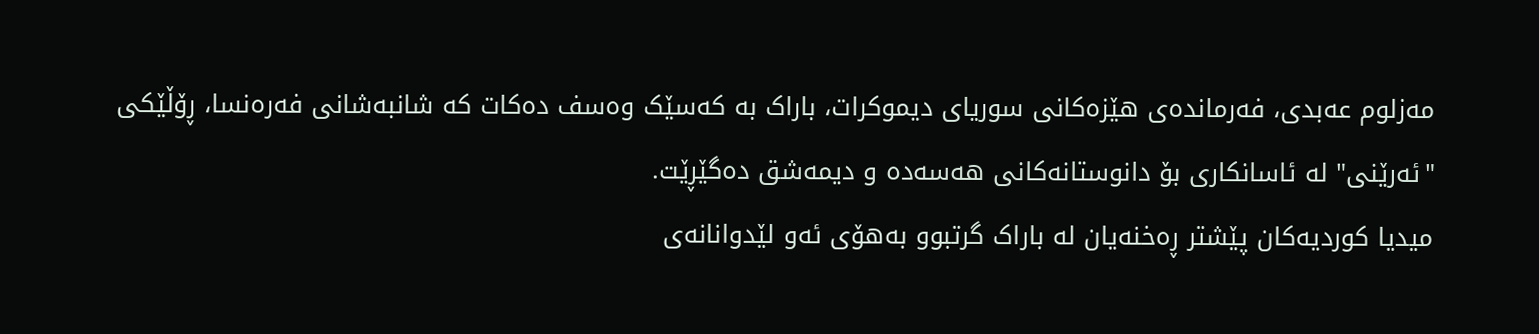مەزلوم عەبدی، فەرماندەی هێزەکانی سوریای دیموکرات، باراک بە کەسێک وەسف دەکات کە شانبەشانی فەرەنسا، ڕۆڵێکی "ئەرێنی" لە ئاسانکاری بۆ دانوستانەکانی هەسەدە و دیمەشق دەگێڕێت.
میدیا کوردیەکان پێشتر ڕەخنەیان لە باراک گرتبوو بەهۆی ئەو لێدوانانەی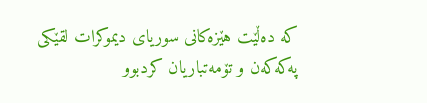کە دەڵێت هێزەکانی سوریای دیموکرات لقێکی پەکەکەن و تۆمەتباریان کردبوو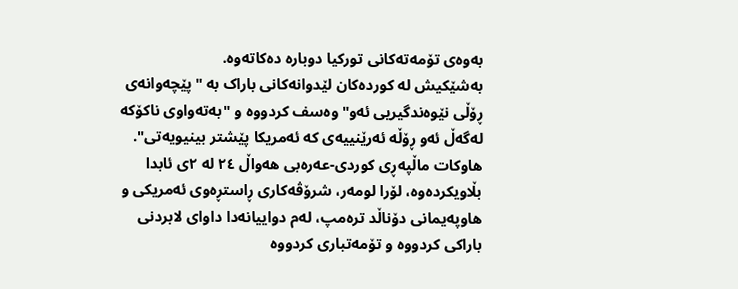بەوەی تۆمەتەکانی تورکیا دوبارە دەکاتەوە.
بەشێکیش لە کوردەکان لێدوانەکانی باراک بە "پێچەوانەی ڕۆڵی نێوەندگیریی ئەو" وەسف کردووە و "بەتەواوی ناکۆکە لەگەڵ ئەو ڕۆڵە ئەرێنییەی کە ئەمریکا پێشتر بینیویەتی".
هاوکات ماڵپەڕی کوردی-عەرەبی هەواڵ ٢٤ لە ٢ی ئابدا بڵاویکردەوە، لۆرا لومەر، شرۆڤەکاری ڕاستڕەوی ئەمریکی و هاوپەیمانی دۆناڵد ترەمپ، لەم دواییانەدا داوای لابردنی باراکی کردووە و تۆمەتباری کردووە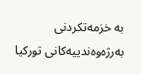بە خزمەتکردنی بەرژەوەندییەکانی تورکیا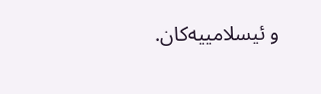و ئیسلامییەکان.